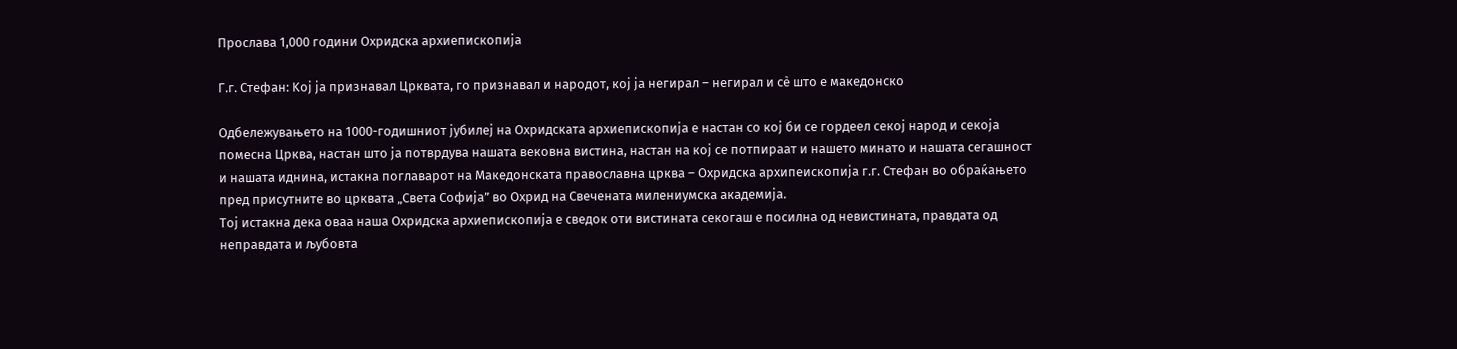Прослава 1,000 години Oхридска архиепископија

Г.г. Стефан: Kој ја признавал Црквата, го признавал и народот, кој ја негирал – негирал и сè што е македонско

Одбележувањето на 1000-годишниот јубилеј на Охридската архиепископија е настан со кој би се гордеел секој народ и секоја помесна Црква, настан што ја потврдува нашата вековна вистина, настан на кој се потпираат и нашето минато и нашата сегашност и нашата иднина, истакна поглаварот на Македонската православна црква – Охридска архипеископија г.г. Стефан во обраќањето пред присутните во црквата „Света Софија” во Охрид на Свечената милениумска академија.
Тој истакна дека оваа наша Охридска архиепископија е сведок оти вистината секогаш е посилна од невистината, правдата од неправдата и љубовта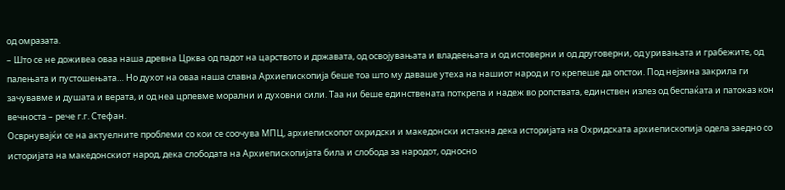од омразата.
– Што се не доживеа оваа наша древна Црква од падот на царството и државата, од освојувањата и владеењата и од истоверни и од друговерни, од уривањата и грабежите, од палењата и пустошењата… Но духот на оваа наша славна Архиепископија беше тоа што му даваше утеха на нашиот народ и го крепеше да опстои. Под нејзина закрила ги зачувавме и душата и верата, и од неа црпевме морални и духовни сили. Таа ни беше единствената поткрепа и надеж во ропствата, единствен излез од беспаќата и патоказ кон вечноста – рече г.г. Стефан.
Осврнувајќи се на актуелните проблеми со кои се соочува МПЦ, архиепископот охридски и македонски истакна дека историјата на Охридската архиепископија одела заедно со историјата на македонскиот народ, дека слободата на Архиепископијата била и слобода за народот, односно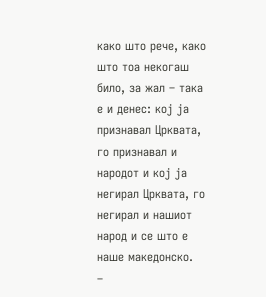како што рече, како што тоа некогаш било, за жал – така е и денес: кој ја признавал Црквата, го признавал и народот и кој ја негирал Црквата, го негирал и нашиот народ и се што е наше македонско.
–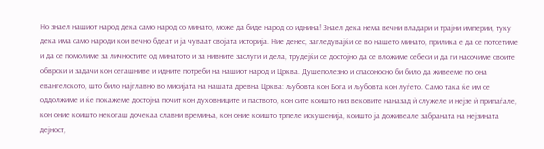Но знаел нашиот народ дека само народ со минато, може да биде народ со иднина! Знаел дека нема вечни владари и трајни империи, туку дека има само народи кои вечно бдеат и ја чуваат својата историја. Ние денес, загледувајќи се во нашето минато, прилика е да се потсетиме и да се помолиме за личностите од минатото и за нивните заслуги и дела, трудејќи се достојно да се вложиме себеси и да ги насочиме своите обврски и задачи кон сегашниве и идните потреби на нашиот народ и Црква. Душеполезно и спасоносно би било да живееме по она евангелското, што било најглавно во мисијата на нашата древна Црква: љубовта кон Бога и љубовта кон луѓето. Само така ќе им се оддолжиме и ќе покажеме достојна почит кон духовниците и паството, кон сите коишто низ вековите наназад ѝ служеле и нејзе ѝ припаѓале, кон оние коишто некогаш дочекаа славни времиња, кон оние коишто трпеле искушенија, коишто ја доживеале забраната на нејзината дејност,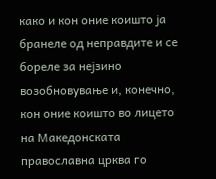како и кон оние коишто ја бранеле од неправдите и се бореле за нејзино возобновување и, конечно, кон оние коишто во лицето на Македонската православна црква го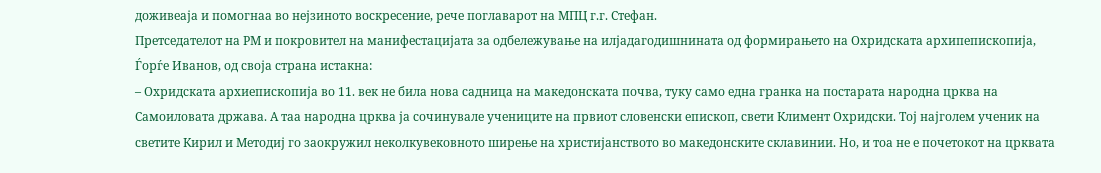доживеаја и помогнаа во нејзиното воскресение, рече поглаварот на МПЦ г.г. Стефан.
Претседателот на РМ и покровител на манифестацијата за одбележување на илјадагодишнината од формирањето на Охридската архипепископија, Ѓорѓе Иванов, од своја страна истакна:
– Охридската архиепископија во 11. век не била нова садница на македонската почва, туку само една гранка на постарата народна црква на Самоиловата држава. А таа народна црква ја сочинувале учениците на првиот словенски епископ, свети Климент Охридски. Тој најголем ученик на светите Кирил и Методиј го заокружил неколкувековното ширење на христијанството во македонските склавинии. Но, и тоа не е почетокот на црквата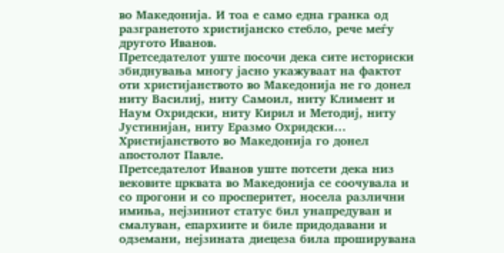во Македонија. И тоа е само една гранка од разгранетото христијанско стебло, рече меѓу другото Иванов.
Претседателот уште посочи дека сите историски збиднувања многу јасно укажуваат на фактот оти христијанството во Македонија не го донел ниту Василиј, ниту Самоил, ниту Климент и Наум Охридски, ниту Кирил и Методиј, ниту Јустинијан, ниту Еразмо Охридски… Христијанството во Македонија го донел апостолот Павле.
Претседателот Иванов уште потсети дека низ вековите црквата во Македонија се соочувала и со прогони и со просперитет, носела различни имиња, нејзиниот статус бил унапредуван и смалуван, епархиите и биле придодавани и одземани, нејзината диецеза била проширувана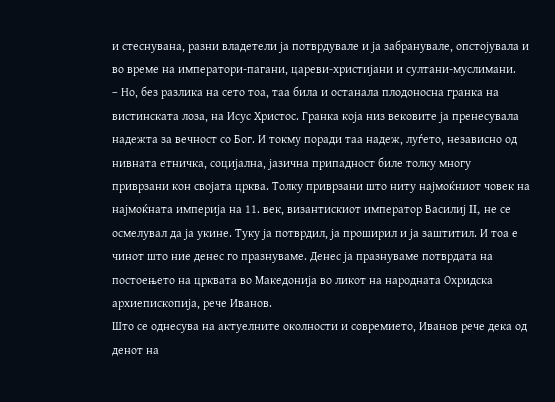и стеснувана, разни владетели ја потврдувале и ја забранувале, опстојувала и во време на императори-пагани, цареви-христијани и султани-муслимани.
– Но, без разлика на сето тоа, таа била и останала плодоносна гранка на вистинската лоза, на Исус Христос. Гранка која низ вековите ја пренесувала надежта за вечност со Бог. И токму поради таа надеж, луѓето, независно од нивната етничка, социјална, јазична припадност биле толку многу приврзани кон својата црква. Толку приврзани што ниту најмоќниот човек на најмоќната империја на 11. век, византискиот император Василиј II, не се осмелувал да ја укине. Туку ја потврдил, ја проширил и ја заштитил. И тоа е чинот што ние денес го празнуваме. Денес ја празнуваме потврдата на постоењето на црквата во Македонија во ликот на народната Охридска архиепископија, рече Иванов.
Што се однесува на актуелните околности и совремието, Иванов рече дека од денот на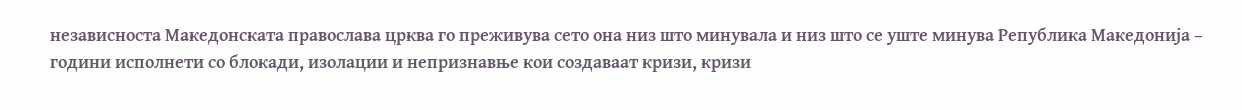независноста Македонската православа црква го преживува сето она низ што минувала и низ што се уште минува Република Македонија – години исполнети со блокади, изолации и непризнавње кои создаваат кризи, кризи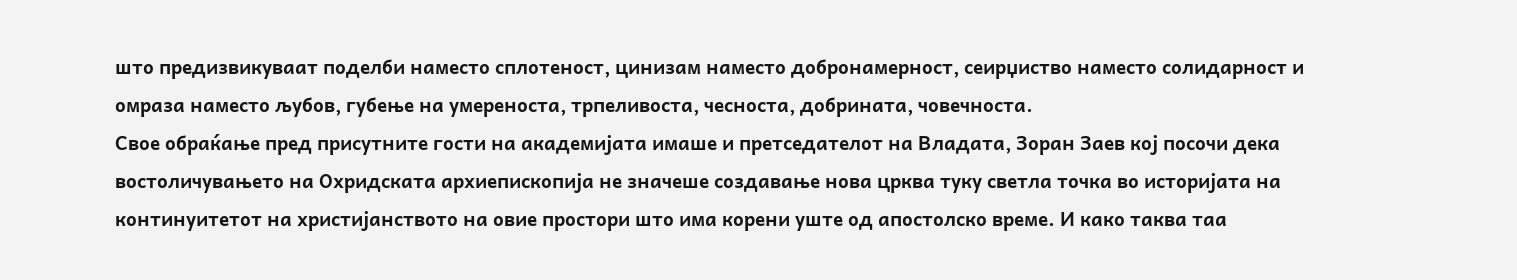што предизвикуваат поделби наместо сплотеност, цинизам наместо добронамерност, сеирџиство наместо солидарност и омраза наместо љубов, губење на умереноста, трпеливоста, чесноста, добрината, човечноста.
Свое обраќање пред присутните гости на академијата имаше и претседателот на Владата, Зоран Заев кој посочи дека востоличувањето на Охридската архиепископија не значеше создавање нова црква туку светла точка во историјата на континуитетот на христијанството на овие простори што има корени уште од апостолско време. И како таква таа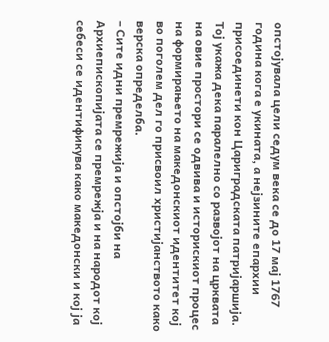опстојувала цели седум века се до 17 мај 1767 година кога е укината, а нејзините епархии присоединети кон Цариградската патријаршија.
Тој укажа дека паралелно со развојот на црквата на овие простори се одвива и историскиот процес на формирањето на македонскиот идентитет кој во поголем дел го присвоил христијанството како верска определба.
– Сите идни премрежија и опстојби на Архиепископијата се премрежја и на народот кој себеси се идентификува како македонски и кој ја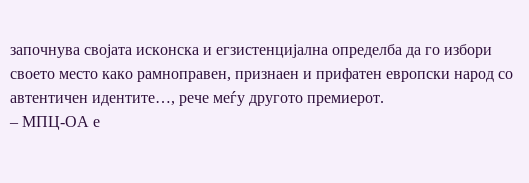започнува својата исконска и егзистенцијална определба да го избори своето место како рамноправен, признаен и прифатен европски народ со автентичен идентите…, рече меѓу другото премиерот.
– МПЦ-ОА е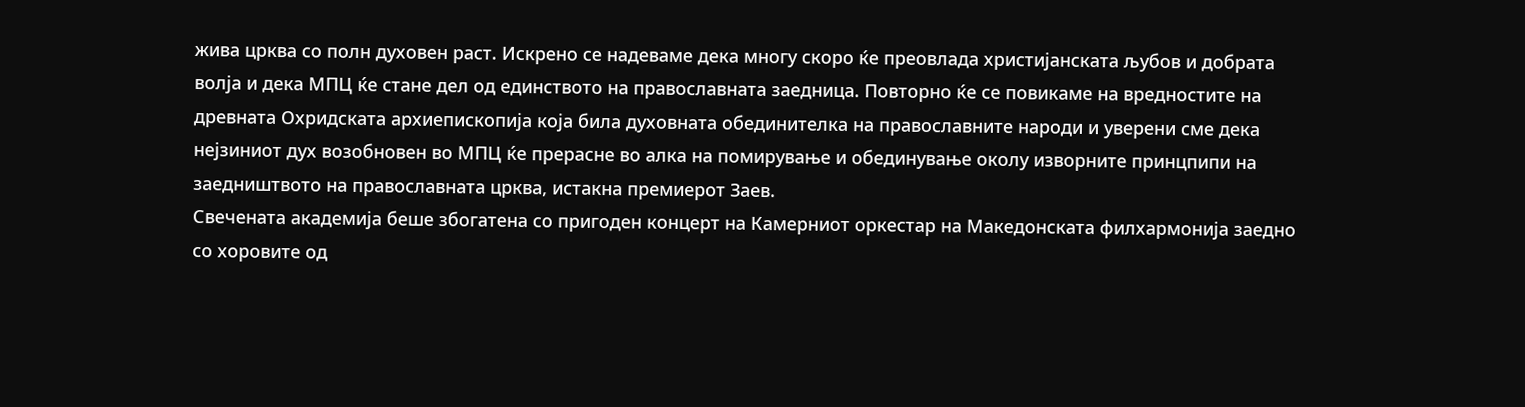жива црква со полн духовен раст. Искрено се надеваме дека многу скоро ќе преовлада христијанската љубов и добрата волја и дека МПЦ ќе стане дел од единството на православната заедница. Повторно ќе се повикаме на вредностите на древната Охридската архиепископија која била духовната обединителка на православните народи и уверени сме дека нејзиниот дух возобновен во МПЦ ќе прерасне во алка на помирување и обединување околу изворните принцпипи на заедништвото на православната црква, истакна премиерот Заев.
Свечената академија беше збогатена со пригоден концерт на Камерниот оркестар на Македонската филхармонија заедно со хоровите од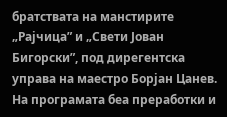братствата на манстирите „Рајчица” и „Свети Јован Бигорски”, под дирегентска управа на маестро Борјан Цанев. На програмата беа преработки и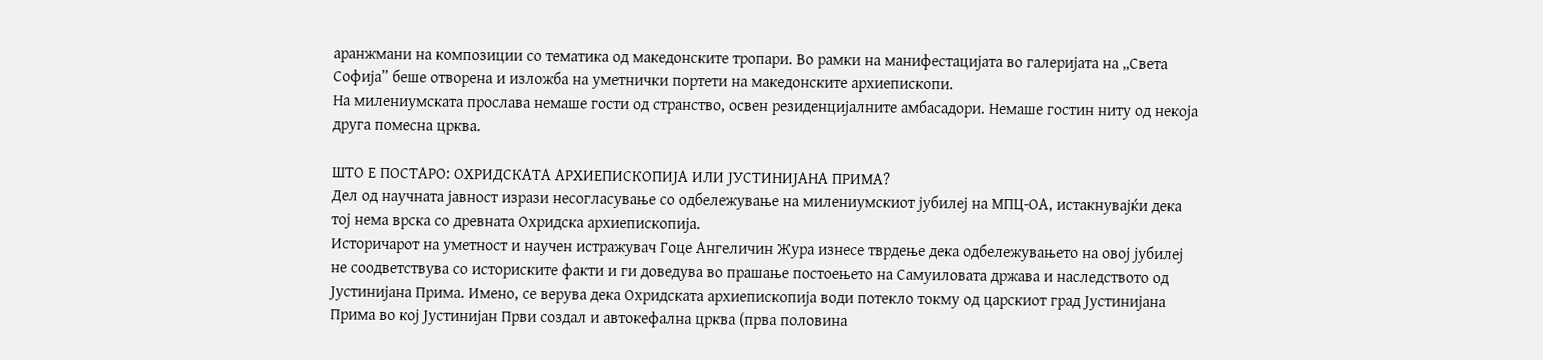аранжмани на композиции со тематика од македонските тропари. Во рамки на манифестацијата во галеријата на „Света Софија” беше отворена и изложба на уметнички портети на македонските архиепископи.
На милениумската прослава немаше гости од странство, освен резиденцијалните амбасадори. Немаше гостин ниту од некоја друга помесна црква.

ШТО Е ПОСТАРО: ОХРИДСКАТА АРХИЕПИСКОПИЈА ИЛИ ЈУСТИНИЈАНА ПРИМА?
Дел од научната јавност изрази несогласување со одбележување на милениумскиот јубилеј на МПЦ-ОА, истакнувајќи дека тој нема врска со древната Охридска архиепископија.
Историчарот на уметност и научен истражувач Гоце Ангеличин Жура изнесе тврдење дека одбележувањето на овој јубилеј не соодветствува со историските факти и ги доведува во прашање постоењето на Самуиловата држава и наследството од Јустинијана Прима. Имено, се верува дека Охридската архиепископија води потекло токму од царскиот град Јустинијана Прима во кој Јустинијан Први создал и автокефална црква (прва половина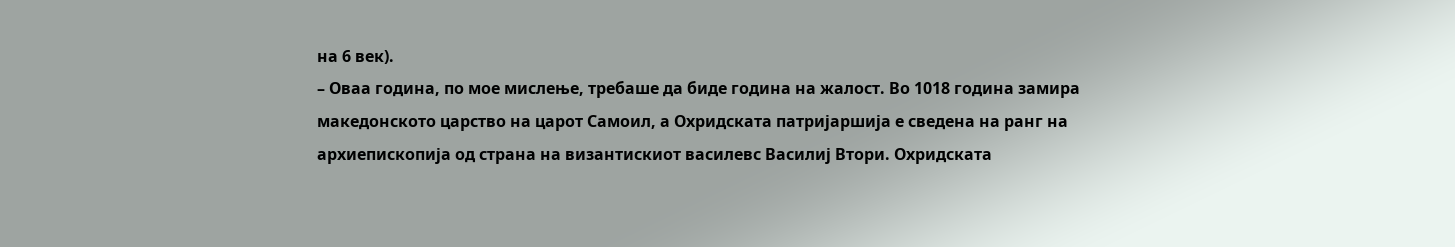на 6 век).
– Оваа година, по мое мислење, требаше да биде година на жалост. Во 1018 година замира македонското царство на царот Самоил, а Охридската патријаршија е сведена на ранг на архиепископија од страна на византискиот василевс Василиј Втори. Охридската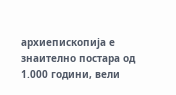архиепископија е знаително постара од 1.000 години, вели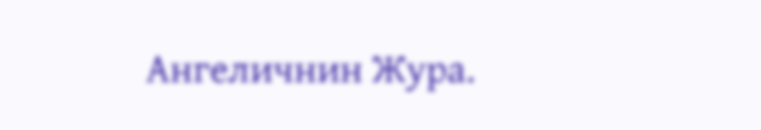Ангеличнин Жура.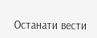Останати вести